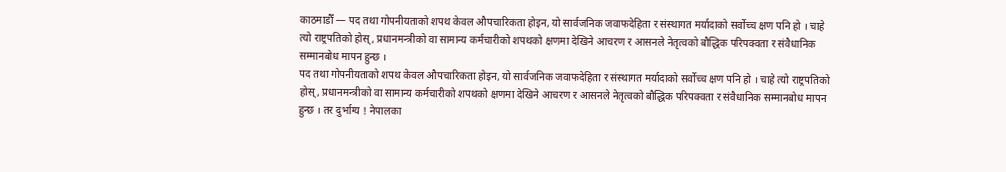काठमाडौँ — पद तथा गोपनीयताको शपथ केवल औपचारिकता होइन, यो सार्वजनिक जवाफदेहिता र संस्थागत मर्यादाको सर्वोच्च क्षण पनि हो । चाहे त्यो राष्ट्रपतिको होस्, प्रधानमन्त्रीको वा सामान्य कर्मचारीको शपथको क्षणमा देखिने आचरण र आसनले नेतृत्वको बौद्धिक परिपक्वता र संवैधानिक सम्मानबोध मापन हुन्छ ।
पद तथा गोपनीयताको शपथ केवल औपचारिकता होइन, यो सार्वजनिक जवाफदेहिता र संस्थागत मर्यादाको सर्वोच्च क्षण पनि हो । चाहे त्यो राष्ट्रपतिको होस्, प्रधानमन्त्रीको वा सामान्य कर्मचारीको शपथको क्षणमा देखिने आचरण र आसनले नेतृत्वको बौद्धिक परिपक्वता र संवैधानिक सम्मानबोध मापन हुन्छ । तर दुर्भाग्य ! नेपालका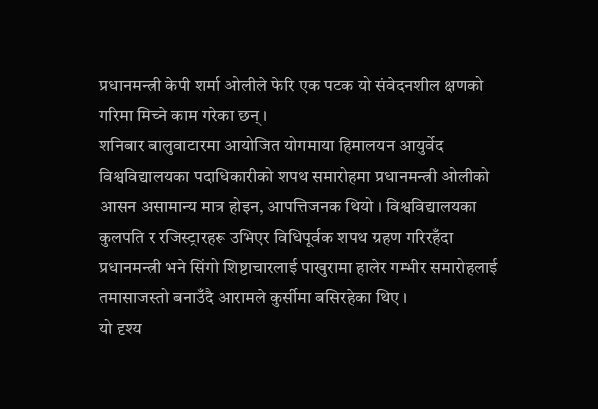प्रधानमन्त्री केपी शर्मा ओलीले फेरि एक पटक यो संवेदनशील क्षणको गरिमा मिच्ने काम गरेका छन् ।
शनिबार बालुवाटारमा आयोजित योगमाया हिमालयन आयुर्वेद विश्वविद्यालयका पदाधिकारीको शपथ समारोहमा प्रधानमन्त्री ओलीको आसन असामान्य मात्र होइन, आपत्तिजनक थियो । विश्वविद्यालयका कुलपति र रजिस्ट्रारहरू उभिएर विधिपूर्वक शपथ ग्रहण गरिरहँदा प्रधानमन्त्री भने सिंगो शिष्टाचारलाई पाखुरामा हालेर गम्भीर समारोहलाई तमासाजस्तो बनाउँदै आरामले कुर्सीमा बसिरहेका थिए ।
यो दृश्य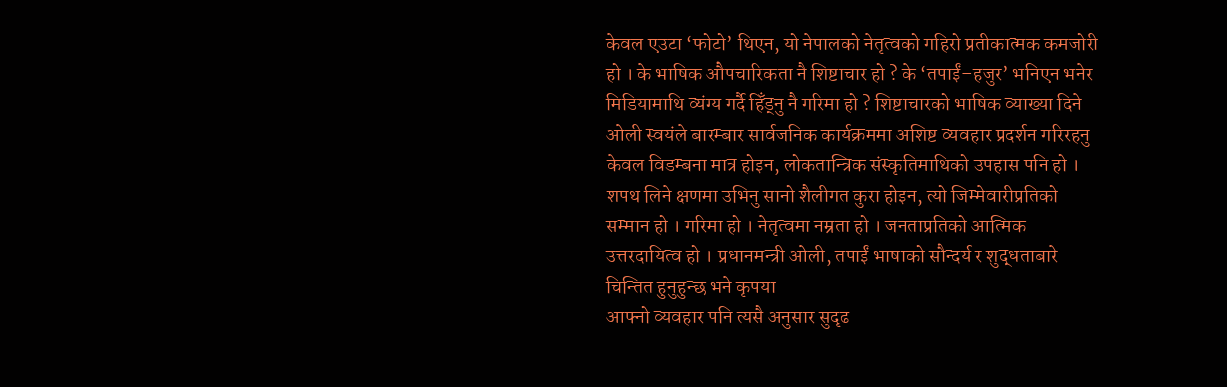केवल एउटा ‘फोटो’ थिएन, यो नेपालको नेतृत्वको गहिरो प्रतीकात्मक कमजोरी हो । के भाषिक औपचारिकता नै शिष्टाचार हो ? के ‘तपाईं–हजुर’ भनिएन भनेर मिडियामाथि व्यंग्य गर्दै हिँड्नु नै गरिमा हो ? शिष्टाचारको भाषिक व्याख्या दिने ओली स्वयंले बारम्बार सार्वजनिक कार्यक्रममा अशिष्ट व्यवहार प्रदर्शन गरिरहनु केवल विडम्बना मात्र होइन, लोकतान्त्रिक संस्कृतिमाथिको उपहास पनि हो ।
शपथ लिने क्षणमा उभिनु सानो शैलीगत कुरा होइन, त्यो जिम्मेवारीप्रतिको सम्मान हो । गरिमा हो । नेतृत्वमा नम्रता हो । जनताप्रतिको आत्मिक उत्तरदायित्व हो । प्रधानमन्त्री ओली, तपाईं भाषाको सौन्दर्य र शुद्धताबारे चिन्तित हुनुहुन्छ भने कृपया
आफ्नो व्यवहार पनि त्यसै अनुसार सुदृढ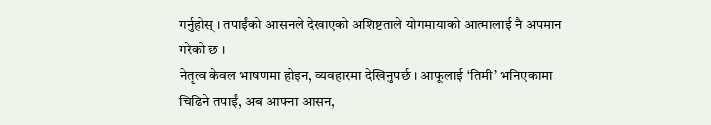गर्नुहोस् । तपाईंको आसनले देखाएको अशिष्टताले योगमायाको आत्मालाई नै अपमान गरेको छ ।
नेतृत्व केवल भाषणमा होइन, व्यवहारमा देखिनुपर्छ । आफूलाई ‘तिमी’ भनिएकामा चिढिने तपाईं, अब आफ्ना आसन,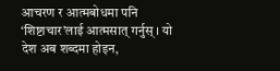आचरण र आत्मबोधमा पनि ‘शिष्टाचार’लाई आत्मसात् गर्नुस् । यो देश अब शब्दमा होइन,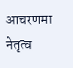आचरणमा नेतृत्व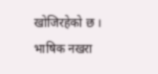खोजिरहेको छ । भाषिक नखरा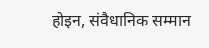होइन, संवैधानिक सम्मान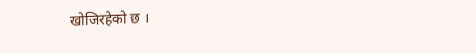खोजिरहेको छ ।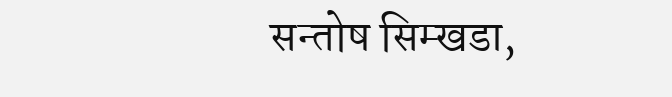सन्तोष सिम्खडा,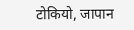टोकियो, जापान